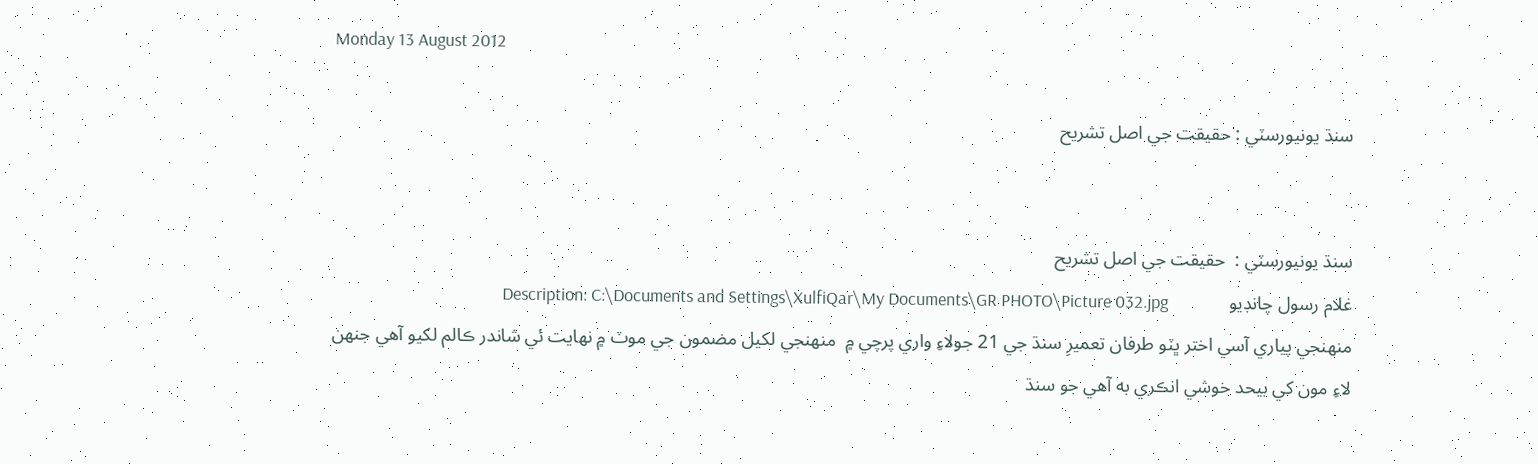Monday 13 August 2012

سنڌ يونيورسٽي : حقيقت جي اصل تشريح


سنڌ يونيورسٽي :  حقيقت جي اصل تشريح
غلام رسول چانڊيو             Description: C:\Documents and Settings\XulfiQar\My Documents\GR PHOTO\Picture 032.jpg
منهنجي پياري آسي اختر ڀٽو طرفان تعميرِ سنڌ جي 21 جولاءِ واري پرچي ۾  منهنجي لکيل مضمون جي موٽ ۾ نهايت ئي شاندر ڪالم لکيو آهي جنهن لاءِ مون کي بيحد خوشي انڪري به آهي جو سنڌ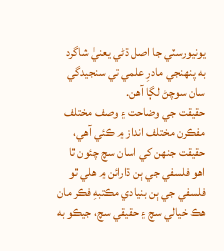يونيورسٽي جا اصل ڌڻي يعنيٰ شاگرد  به پنهنجي مادرِ علمي تي سنجيدگي سان سوچڻ لڳا آهن.
حقيقت جي وضاحت ۽ وصف مختلف مفڪرن مختلف انداز ۾ ڪئي آهي، حقيقت جنهن کي اسان سچ چئون ٿا اهو فلسفي جي ٻن ڌارائن ۾ هلي ٿو فلسفي جي ٻن بنيادي مڪتبهِ فڪر مان هڪ خيالي سچ ۽ حقيقي سچ، جيڪو به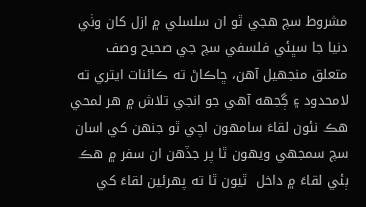مشروط سچ هجي ٿو ان سلسلي ۾ ازل کان وٺي دنيا جا سڀئي فلسفي سچ جي صحيح وصف  متعلق منجهيل آهن، ڇاڪاڻ ته ڪائنات ايتري ته لامحدود ۽ ڳجهه آهي جو انجي تلاش ۾ هر لمحي هڪ نئون لقاءَ سامهون اچي ٿو جنهن کي اسان سچ سمجهي ويهون ٿا پر جڏهن ان سفر ۾ هڪ ٻئي لقاءَ ۾ داخل  ٿيون ٿا ته پهرئين لقاءَ کي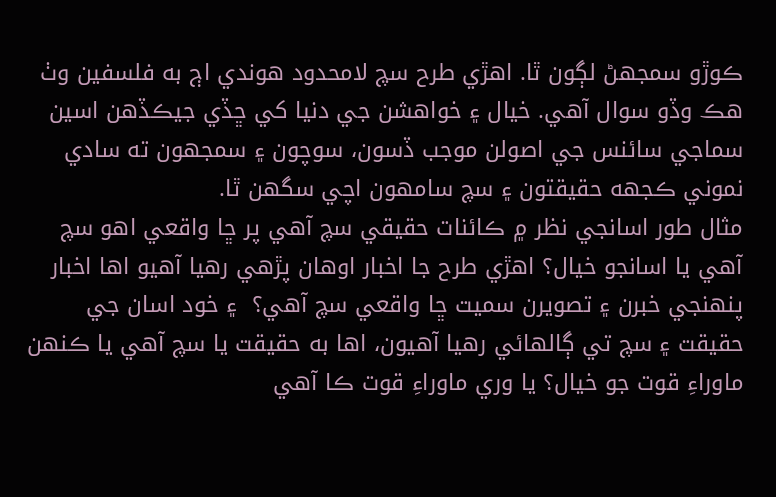ڪوڙو سمجهڻ لڳون ٿا. اهڙي طرح سچ لامحدود هوندي اڄ به فلسفين وٺ هڪ وڏو سوال آهي. خيال ۽ خواهشن جي دنيا کي ڇڏي جيڪڏهن اسين سماجي سائنس جي اصولن موجب ڏسون، سوچون ۽ سمجهون ته سادي نموني ڪجهه حقيقتون ۽ سچ سامهون اچي سگهن ٿا.
مثال طور اسانجي نظر ۾ ڪائنات حقيقي سچ آهي پر ڇا واقعي اهو سچ آهي يا اسانجو خيال؟ اهڙي طرح جا اخبار اوهان پڙهي رهيا آهيو اها اخبار پنهنجي خبرن ۽ تصويرن سميت ڇا واقعي سچ آهي؟  ۽ خود اسان جي حقيقت ۽ سچ تي ڳالهائي رهيا آهيون، اها به حقيقت يا سچ آهي يا ڪنهن ماوراءِ قوت جو خيال؟ يا وري ماوراءِ قوت ڪا آهي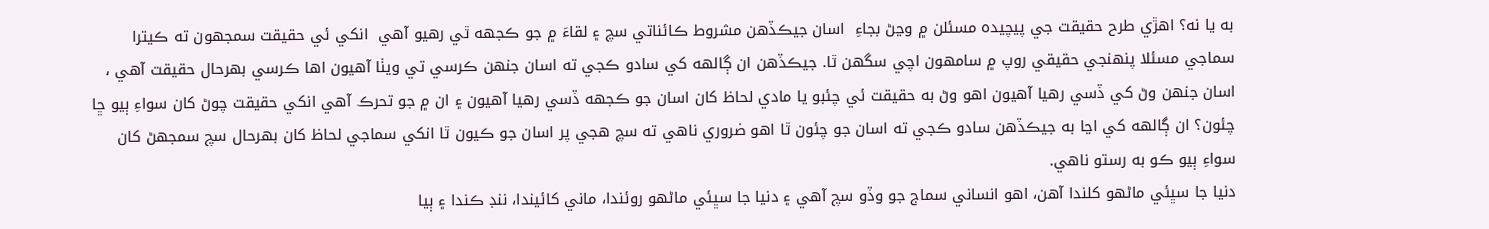به يا نه؟ اهڙي طرح حقيقت جي پيچيده مسئلن ۾ وڃڻ بجاءِ  اسان جيڪڏهن مشروط ڪائناتي سچ ۽ لقاءَ ۾ جو ڪجهه ٿي رهيو آهي  انکي ئي حقيقت سمجهون ته ڪيترا سماجي مسئلا پنهنجي حقيقي روپ ۾ سامهون اچي سگهن ٿا. جيڪڏهن ان ڳالهه کي سادو ڪجي ته اسان جنهن ڪرسي تي ويٺا آهيون اها ڪرسي بهرحال حقيقت آهي ، اسان جنهن وڻ کي ڏسي رهيا آهيون اهو وڻ به حقيقت ئي چئبو يا مادي لحاظ کان اسان جو ڪجهه ڏسي رهيا آهيون ۽ ان ۾ جو تحرڪ آهي انکي حقيقت چوڻ کان سواءِ ٻيو ڇا چئون؟ ان ڳالهه کي اڃا به جيڪڏهن سادو ڪجي ته اسان جو چئون ٿا اهو ضروري ناهي ته سچ هجي پر اسان جو ڪيون ٿا انکي سماجي لحاظ کان بهرحال سچ سمجهڻ کان سواءِ ٻيو ڪو به رستو ناهي.
دنيا جا سڀئي ماڻهو کلندا آهن، اهو انساني سماج جو وڏو سچ آهي ۽ دنيا جا سڀئي ماڻهو روئندا، ماني کائيندا، ننڊ ڪندا ۽ ٻيا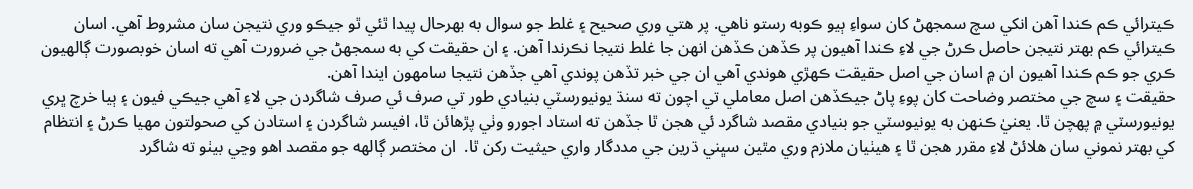ڪيترائي ڪم ڪندا آهن انکي سچ سمجهڻ کان سواءِ ٻيو ڪوبه رستو ناهي. پر هتي وري صحيح ۽ غلط جو سوال به بهرحال پيدا ٿئي ٿو جيڪو وري نتيجن سان مشروط آهي. اسان ڪيترائي ڪم بهتر نتيجن حاصل ڪرڻ جي لاءِ ڪندا آهيون پر ڪڏهن ڪڏهن انهن جا غلط نتيجا نڪرندا آهن. ۽ ان حقيقت کي به سمجهڻ جي ضرورت آهي ته اسان خوبصورت ڳالهيون ڪري جو ڪم ڪندا آهيون ان ۾ اسان جي اصل حقيقت ڪهڙي هوندي آهي ان جي خبر تڏهن پوندي آهي جڏهن نتيجا سامهون ايندا آهن.
حقيقت ۽ سچ جي مختصر وضاحت کان پوءِ پاڻ جيڪڏهن اصل معاملي تي اچون ته سنڌ يونيورسٽي بنيادي طور تي صرف ئي صرف شاگردن جي لاءِ آهي جيڪي فيون ۽ ٻيا خرچ ڀري يونيورسٽي ۾ پهچن ٿا. يعنيٰ ڪنهن به يونيوسٽي جو بنيادي مقصد شاگرد ئي هجن ٿا جڏهن ته استاد اجورو وٺي پڙهائن ٿا، افيسر شاگردن ۽ استادن کي صحولتون مهيا ڪرڻ ۽ انتظام کي بهتر نموني سان هلائڻ لاءِ مقرر هجن ٿا ۽ هيٺيان ملازم وري مٿين سڀني ڌرين جي مددگار واري حيثيت رکن ٿا.  ان مختصر ڳالهه جو مقصد اهو وڃي بيٺو ته شاگرد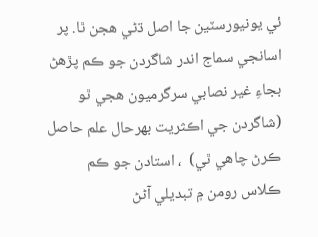ئي يونيورسٽين جا اصل ڌڻي هجن ٿا. پر اسانجي سماج اندر شاگردن جو ڪم پڙهڻ بجاءِ غير نصابي سرگرميون هجي ٿو (شاگردن جي اڪثريت بهرحال علم حاصل ڪرڻ چاهي ٿي)  ، استادن جو ڪم ڪلاس رومن ۾ تبديلي آڻڻ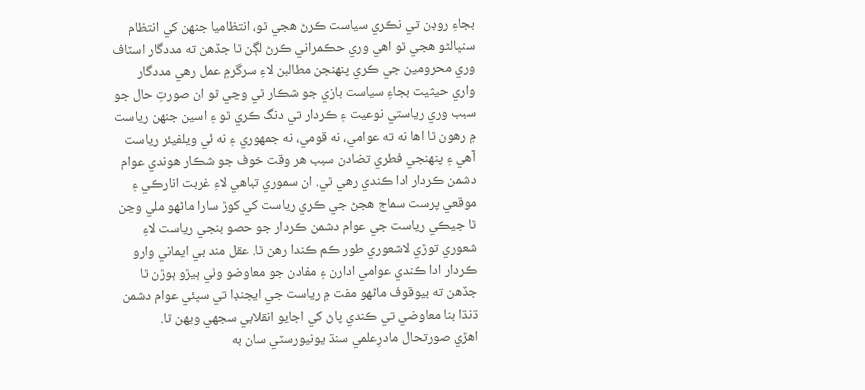بجاءِ روڊن تي نڪري سياست ڪرڻ هجي ٿو، انتظاميا جنهن کي انتظام سنڀالڻو هجي ٿو اهي وري حڪمراني ڪرڻ لڳن ٿا جڏهن ته مددگار اسٽاف وري محرومين جي ڪري پنهنجن مطالبن لاءِ سرگرمِ عمل رهي مددگار واري حيثيت بجاءِ سياست بازي جو شڪار ٿي وڃي ٿو ان صورتِ حال جو سبب وري رياستي نوعيت ۽ ڪردار تي دنگ ڪري ٿو ۽ اسين جنهن رياست ۾ رهون ٿا اها نه ته عوامي، نه قومي، نه جمهوري ۽ نه ئي ويلفيئر رياست آهي ۽ پنهنجي فطري تضادن سبب هر وقت خوف جو شڪار هوندي عوام دشمن ڪردار ادا ڪندي رهي ٿي. ان سموري تباهي لاءِ غربت انارڪي ۽ موقعي پرست سماج هجڻ جي ڪري رياست کي کوڙ سارا ماڻهو ملي وڃن ٿا جيڪي رياست جي عوام دشمن ڪردار جو حصو بنجي رياست لاءِ شعوري توڙي لاشعوري طور ڪم ڪندا رهن ٿا. عقل مند بي ايماني وارو ڪردار ادا ڪندي عوامي ادارن ۽ مفادن جو معاوضو وٺي ٻيڙو ٻوڙن ٿا جڏهن ته بيوقوف ماڻهو مفت ۾ رياست جي ايجنڊا تي سڀئي عوام دشمن ڌنڌا بنا معاوضي تي ڪندي پاڻ کي اجايو انقلابي سجهي ويهن ٿا.
اهڙي صورتحال مادرِعلمي سنڌ يونيورسٽي سان به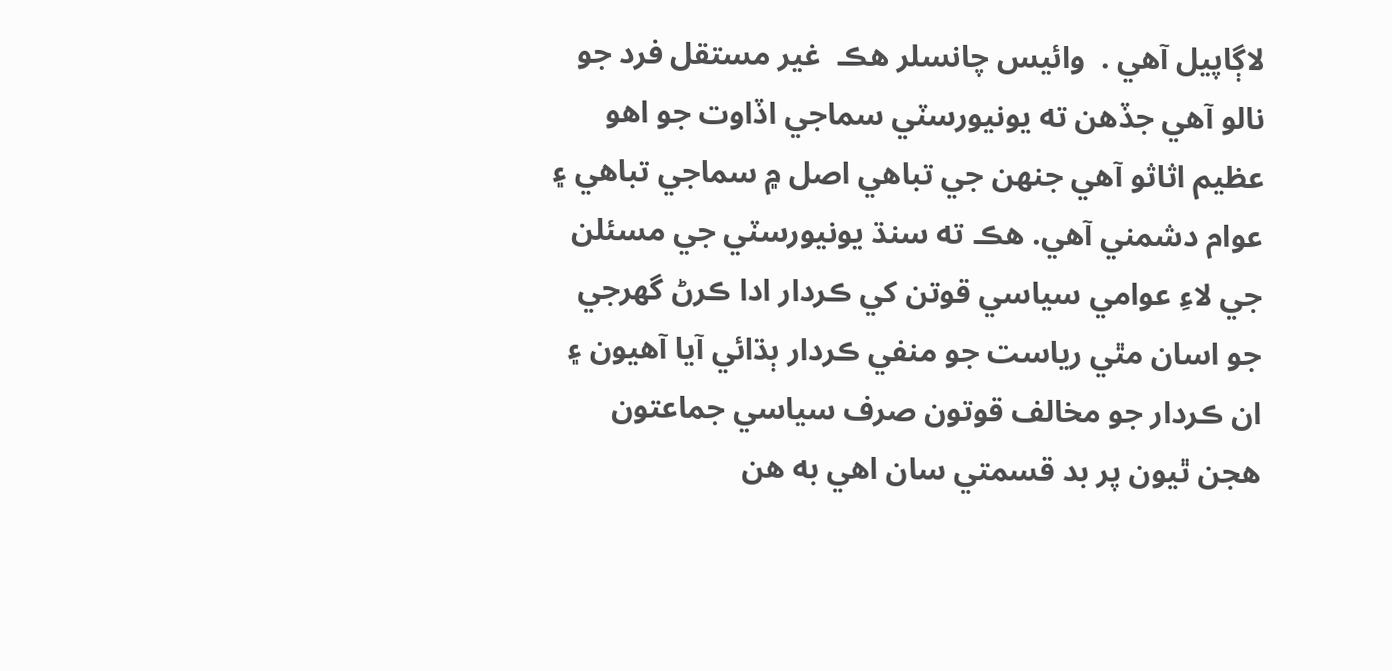لاڳاپيل آهي .  وائيس چانسلر هڪ  غير مستقل فرد جو نالو آهي جڏهن ته يونيورسٽي سماجي اڏاوت جو اهو عظيم اثاثو آهي جنهن جي تباهي اصل ۾ سماجي تباهي ۽ عوام دشمني آهي. هڪ ته سنڌ يونيورسٽي جي مسئلن جي لاءِ عوامي سياسي قوتن کي ڪردار ادا ڪرڻ گهرجي جو اسان مٿي رياست جو منفي ڪردار ٻڌائي آيا آهيون ۽ ان ڪردار جو مخالف قوتون صرف سياسي جماعتون هجن ٿيون پر بد قسمتي سان اهي به هن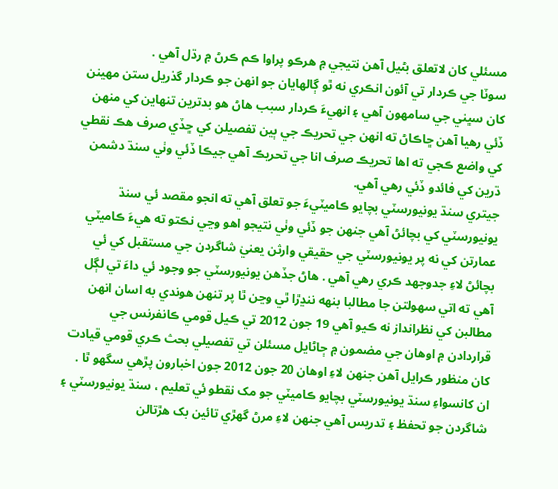مسئلي کان لاتعلق بڻيل آهن نتيجي ۾ هرڪو پراوا ڪم ڪرڻ ۾ رڌل آهي .
سوٽا جي ڪردار تي آئون انڪري نه ٿو ڳالهايان جو انهن جو ڪردار گذريل ستن مهينن کان سڀني جي سامهون آهي ۽ انهيءَ ڪردار سبب هاڻ هو بدترين تنهاين کي منهن ڏئي رهيا آهن ڇاڪاڻ ته انهن جي تحريڪ جي ٻين تفصيلن کي ڇڏي صرف هڪ نقطي کي واضع ڪجي ته اها تحريڪ صرف انا جي تحريڪ آهي جيڪا ڏئي وٺي سنڌ دشمن ڌرين کي فائدو ڏئي رهي آهي.
جيتري سنڌ يونيورسٽي بچايو ڪاميٽيءَ جو تعلق آهي ته انجو مقصد ئي سنڌ يونيورسٽي کي بچائڻ آهي جنهن جو ڏئي وٺي نتيجو اهو وڃي نڪتو ته هيءَ ڪاميٽي عمارتن کي نه پر يونيورسٽي جي حقيقي وارثن يعنيٰ شاگردن جي مستقبل کي ئي بچائڻ لاءِ جدوجهد ڪري رهي آهي . هاڻ جڏهن يونيورسٽي جو وجود ئي داءَ تي لڳل آهي ته اتي سهولتن جا مطالبا بنهه ننڍڙا ٿي وڃن ٿا پر تنهن هوندي به اسان انهن مطالبن کي نظرانداز نه ڪيو آهي 19 جون 2012 تي ڪيل قومي ڪانفرنس جي قراردادن ۾ اوهان جي مضمون ۾ ڄاڻايل مسئلن تي تفصيلي بحث ڪري قومي قيادت کان منظور ڪرايل آهن جنهن لاءِ اوهان 20 جون 2012 جون اخبارون پڙهي سگهو ٿا . ان کانسواءِ سنڌ يونيورسٽي بچايو ڪاميٽي جو مک نقطو ئي تعليم ، سنڌ يونيورسٽي ۽ شاگردن جو تحفظ ۽ تدريس آهي جنهن لاءِ مرڻ گهڙي تائين بک هڙتالن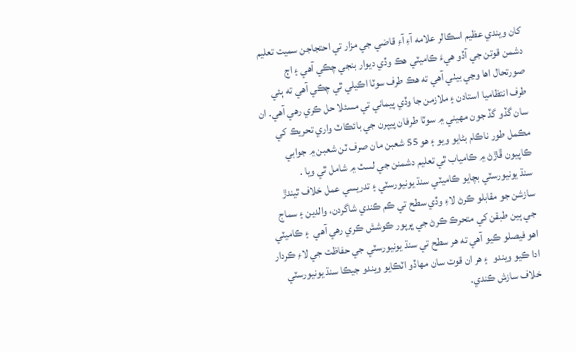کان ويندي عظيم اسڪالر علامه آءِ آءِ قاضي جي مزار تي احتجاجن سميت تعليم دشمن قوتن جي آڏو هيءَ ڪاميٽي هڪ وڏي ديوار بنجي چڪي آهي ۽ اڄ صورتحال اها وڃي بيٺي آهي ته هڪ طرف سوٽا اڪيلي ٿي چڪي آهي ته ٻئي طرف انتظاميا استادن ۽ ملازمن جا وڏي پيماني تي مسئلا حل ڪري رهي آهي. ان سان گڏو گڏ جون مهيني ۾ سوٽا طرفان پيپرن جي بائڪاٽ واري تحريڪ کي مڪمل طور ناڪام بڻايو ويو ۽ هو 55 شعبن مان صرف ٽن شعبن ۾ جوابي ڪاپيون ڦاڙڻ ۾ ڪامياب ٿي تعليم دشمنن جي لسٽ ۾ شامل ٿي ويا .
سنڌ يونيورسٽي بچايو ڪاميٽي سنڌ يونيورسٽي ۽ تدريسي عمل خلاف ٿيندڙ سازشن جو مقابلو ڪرڻ لاءِ وڏي سطح تي ڪم ڪندي شاگردن، والدين ۽ سماج جي ٻين طبقن کي متحرڪ ڪرڻ جي ڀرپور ڪوشش ڪري رهي آهي  ۽ ڪاميٽي اهو فيصلو ڪيو آهي ته هر سطح تي سنڌ يونيورسٽي جي حفاظت جي لاءِ ڪردار ادا ڪيو ويندو  ۽ هر ان قوت سان مهاڏو اٽڪايو ويندو جيڪا سنڌ يونيورسٽي خلاف سازش ڪندي.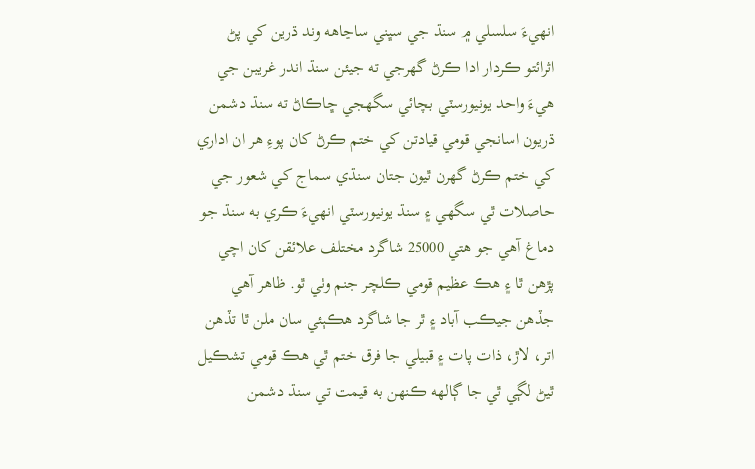انهيءَ سلسلي ۾ سنڌ جي سڀني ساڃاهه وند ڌرين کي پڻ اثرائتو ڪردار ادا ڪرڻ گهرجي ته جيئن سنڌ اندر غريبن جي هيءَ واحد يونيورسٽي بچائي سگهجي ڇاڪاڻ ته سنڌ دشمن ڌريون اسانجي قومي قيادتن کي ختم ڪرڻ کان پوءِ هر ان اداري کي ختم ڪرڻ گهرن ٿيون جتان سنڌي سماج کي شعور جي حاصلات ٿي سگهي ۽ سنڌ يونيورسٽي انهيءَ ڪري به سنڌ جو دماغ آهي جو هتي 25000 شاگرد مختلف علائقن کان اچي پڙهن ٿا ۽ هڪ عظيم قومي ڪلچر جنم وٺي ٿو. ظاهر آهي جڏهن جيڪب آباد ۽ ٿر جا شاگرد هڪٻئي سان ملن ٿا تڏهن اتر، لاڙ، ذات پات ۽ قبيلي جا فرق ختم ٿي هڪ قومي تشڪيل ٿيڻ لڳي ٿي جا ڳالهه ڪنهن به قيمت تي سنڌ دشمن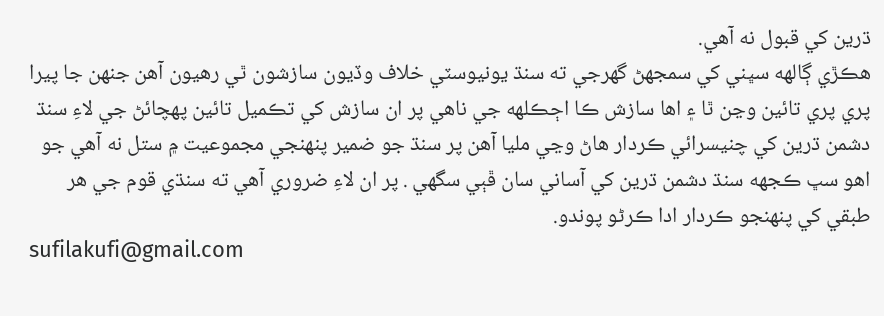ڌرين کي قبول نه آهي.
هڪڙي ڳالهه سڀني کي سمجهڻ گهرجي ته سنڌ يونيوسٽي خلاف وڏيون سازشون ٿي رهيون آهن جنهن جا پيرا پري پري تائين وڃن ٿا ۽ اها سازش ڪا اڄڪلهه جي ناهي پر ان سازش کي تڪميل تائين پهچائڻ جي لاءِ سنڌ دشمن ڌرين کي چنيسرائي ڪردار هاڻ وڃي مليا آهن پر سنڌ جو ضمير پنهنجي مجموعيت ۾ ستل نه آهي جو اهو سڀ ڪجهه سنڌ دشمن ڌرين کي آساني سان ڦٻي سگهي . پر ان لاءِ ضروري آهي ته سنڌي قوم جي هر طبقي کي پنهنجو ڪردار ادا ڪرڻو پوندو.
sufilakufi@gmail.com